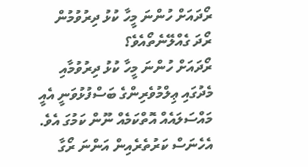ރޯދައަށް ހުންނަ މީހާ ކުޅު ދިރުވުމުން ރޯދަ ގެއްލޭނެތޯއެވެ؟
ރޯދައަށް ހުންނަ މީހާ ކުޅު ދިރުވުމާއި މެދުގައި ޢިލްމުވެރިންގެ ބަސްފުޅުވަނީ އެއީ މައްސަލައެއް އޮތްކަމެއް ނޫން ކަމުގަ އެވެ.
އެހެނަސް ކަރުތެރެއިން އަންނަ ރޯގާ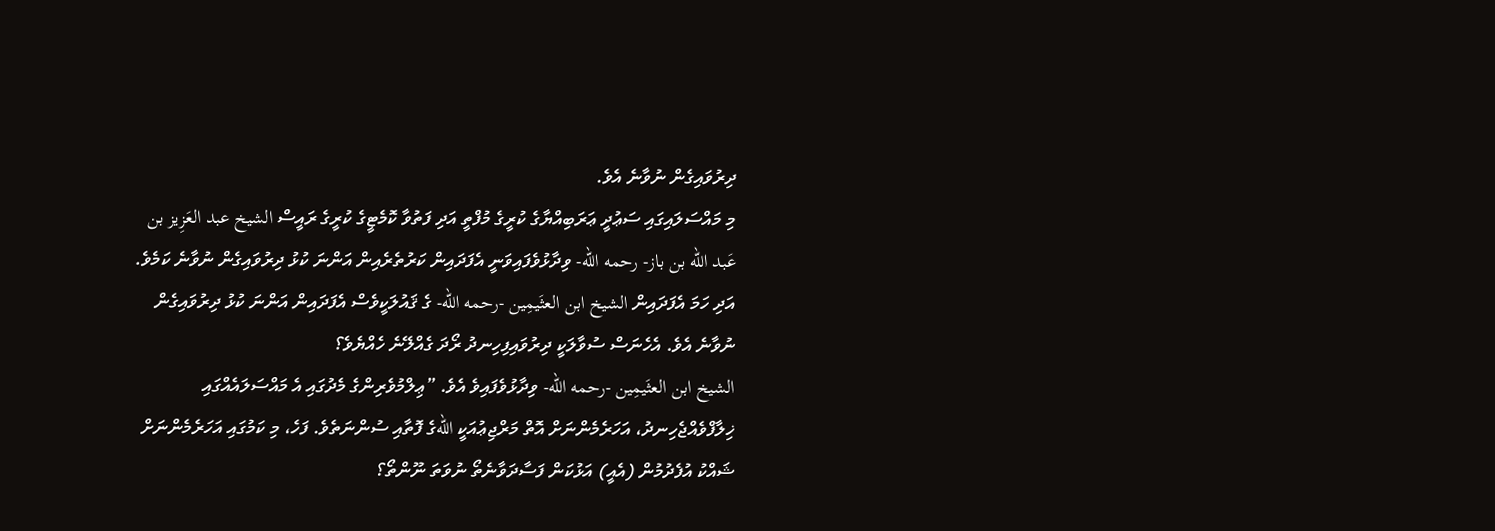ދިރުވައިގެން ނުވާނެ އެވެ.
މި މައްސަލައިގައި ސަޢުދީ ޢަރަބިއްޔާގެ ކުރީގެ މުފްތީ އަދި ފަތުވާ ކޮމެޓީގެ ކުރީގެ ރައީސް الشيخ عبد العَزِيز بن عَبد الله بن باز- رحمه الله- ވިދާޅުވެފައިވަނީ އެފަދައިން ކަރުތެރެއިން އަންނަ ކުޅު ދިރުވައިގެން ނުވާނެ ކަމެވެ. އަދި ހަމަ އެފަދައިން الشيخ ابن العثَيمِين -رحمه الله- ގެ ޤައުލަކީވެސް އެފަދައިން އަންނަ ކުޅު ދިރުވައިގެން ނުވާނެ އެވެ. އެހެނަސް ސުވާލަކީ ދިރުވައިފިހިނދު ރޯދަ ގެއްލޭނެ ހެއްޔެވެ؟
الشيخ ابن العثَيمِين -رحمه الله- ވިދާޅުވެފައިވެ އެވެ. ”ޢިލްމުވެރިންގެ މެދުގައި އެ މައްސަލައެއްގައި ޚިލާފްވެއްޖެހިނދު، އަހަރެމެންނަށް އޮތް މަރްޖިޢުއަކީ اللهގެ ފޮތާއި ސުންނަތެވެ. ފަހެ، މި ކަމުގައި އަހަރެމެންނަށް ޝައްކު އުފެދުމުން (އެއީ) އަޅުކަން ފަސާދަވާނެތޯ ނުވަތަ ނޫންތޯ؟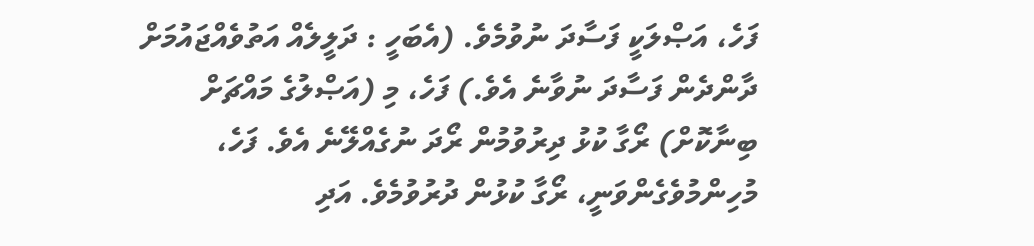ފަހެ، އަޞްލަކީ ފަސާދަ ނުވުމެވެ. (އެބަހީ : ދަލީލެއް އަތުވެއްޖައުމަށް ދާންދެން ފަސާދަ ނުވާނެ އެވެ.) ފަހެ، މި (އަޞްލުގެ މައްޗަށް ބިނާކޮށް) ރޯގާ ކުޅު ދިރުވުމުން ރޯދަ ނުގެއްލޭނެ އެވެ. ފަހެ، މުހިންމުވެގެންވަނީ، ރޯގާ ކުޅުން ދުރުވުމެވެ. އަދި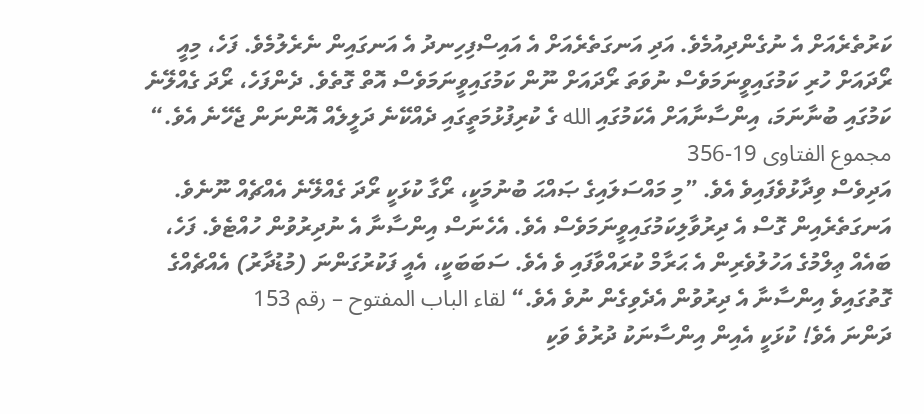ކަރުތެރެއަށް އެ ނުގެންދިއުމެވެ. އަދި އަނގަތެރެއަށް އެ އައިސްފިހިނދު އެ އަނގައިން ނެރެލުމެވެ. ފަހެ، މިއީ ރޯދައަށް ހުރި ކަމުގައިވީނަމަވެސް ނުވަތަ ރޯދައަށް ނޫން ކަމުގައިވީނަމަވެސް އޮތް ގޮތެވެ. ދެންފަހެ، ރޯދަ ގެއްލޭނެ ކަމުގައި ބުނާނަމަ، އިންސާނާއަށް އެކަމުގައި الله ގެ ކުރިފުޅުމަތީގައި ދެއްކޭނެ ދަލީލެއް އޮންނަން ޖެހޭނެ އެވެ.“ مجموع الفتاوى 19-356
އަދިވެސް ވިދާޅުވެފައިވެ އެވެ. ”މި މައްސަލައިގެ ޞައްޙަ ބުނުމަކީ، ރޯގާ ކުޅަކީ ރޯދަ ގެއްލޭނެ އެއްޗެއް ނޫނެވެ. އަނގަތެރެއިން ގޮސް އެ ދިރުވާލިކަމުގައިވީނަމަވެސް އެވެ. އެހެނަސް އިންސާނާ އެ ނުދިރުވުން ހުއްޓެވެ. ފަހެ، ބައެއް ޢިލްމުގެ އަހުލުވެރިން އެ ޙަރާމް ކުރައްވާފައި ވެ އެވެ. ސަބަބަކީ، އެއީ ފަކުރުގަންނަ (މުޑުދާރު) އެއްޗެއްގެ ގޮތުގައިވެ އިންސާނާ އެ ދިރުވުން އެދެވިގެން ނުވެ އެވެ.“ لقاء الباب المفتوح – رقم 153
ދަންނަ އެވެ! ކުޅަކީ އެއިން އިންސާނަކު ދުރުވެ ވަކި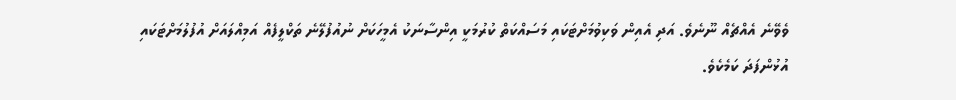ވެވޭނެ އެއްޗެއް ނޫނެވެ. އަދި އެއިން ވަކިވުމަށްޓަކައި މަސައްކަތް ކުރުމަކީ އިންސާނަކު އެމީހަކަށް ނުއުފުލޭނެ ތަކްލީފެއް އަމިއްލައަށް އުފުލުމަށްޓަކައި އުޅުންފަދަ ކަމެކެވެ.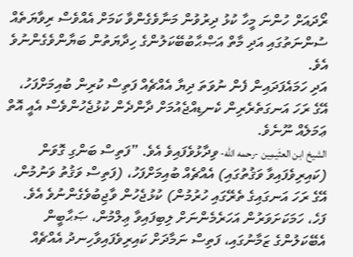ރޯދައަށް ހުންނަ މީހާ ކުޅު ދިރުވުން މަނާވެގެންވާ ކަމަށް އެއްވެސް ރިވާޔަތެއް ސުންނަތުގައި އަދި މާތް އަޞްޙާބުބޭކަލުންގެ ހިދާޔަތުން ބަޔާންވެގެންނުވެ އެވެ.
އަދި ހަމައެފަދައިން ފެން ނުވަތަ ދިޔާ އެއްޗެއް ފަތިސް ކުރިން ބުއިމަށްފަހު، އޭގެ ރަހަ އަނގަތެރެރިން ކެނޑިއްޖެއުމަށް ދާންދެން ކުޅުޖެހުންވެސް އެއީ އޮތް ޢަމަލެއް ނޫނެވެ.
الشيخ ابن العثَيمِين -رحمه الله- ވިދާޅުވެފައިވެ އެވެ. ”ފަތިސް ބަންގި ގޮވަން (ކައިރިވެފައިވާ ވަޤުތުގައި) އެއްޗެއް ބުއިމަށްފަހު، (ފަތިސް ވަޤުތު ވަނުމުން، އޭގެ ރަހަ އަނގައިގެ ތެރޭގައި ހުރުމުން) ކުޅުޖެހުން ވާޖިބުވެގެންނުވެ އެވެ. ފަހެ، ހަމަކަށަވަރުން އަހަރެމެންނަށް ލިބިފައިވާ ޢިލްމުން، ޞަޙާބީން އެބޭކަލުންގެ ޒަމާނުގައި، ފަތިސް ނަމާދަށް ކައިރިވެފައިވާހިނދު އެއްޗެއް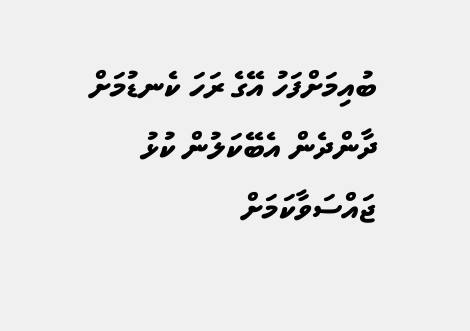ބުއިމަށްފަހު އޭގެ ރަހަ ކެނޑުމަށް ދާންދެން އެބޭކަލުން ކުޅު ޖައްސަވާކަމަށް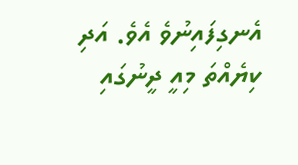އެނގިފައިނުވެ އެވެ. އަދި ކިޔެއްތަ މިއީ ދީނުގައި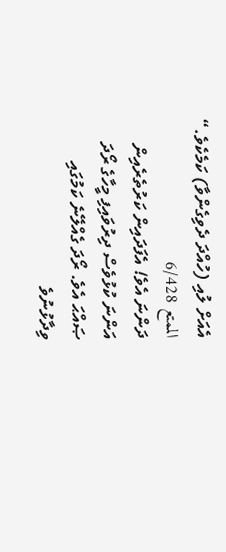އެއަށް ލުއި (ހުއްދަ ދެވިގެންވާ) ކަމެކެވެ.“ الممتع 6/428
ދަންނަ އެވެ! އެފަދައިން ކަރުތެރެއިން އަންނަ ކުޅުވެސް ދިރުވައިފި މީހާގެ ރޯދަ ޞައްޙަ އެވެ. ރޯދަ ގެއްލޭނެ ކަމުގައި ވިދާޅުނުވެ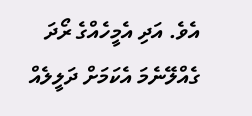އެވެ. އަދި އެމީހެއްގެ ރޯދަ ގެއްލޭނެމަ އެކަމަށް ދަލީލެއް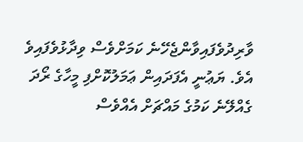ވާރިދުވެފައިވާންޖެހޭނެ ކަމަށްވެސް ވިދާޅުވެފައިވެ އެވެ. ޔަޢުނީ އެފަދައިން ޢަމަލުކޮށްފި މީހާގެ ރޯދަ ގެއްލޭނެ ކަމުގެ މައްޗަށް އެއްވެސް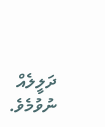ދަލީލެއް ނުވުމެވެ.